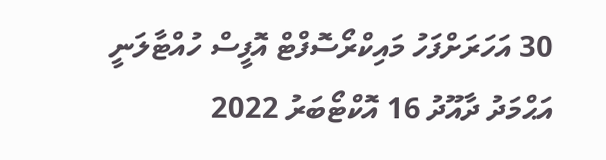30 އަހަރަށްފަހު މައިކްރޯސޮފްޓް އޮފީސް ހުއްޓާލަނީ
އަޙްމަދު ދާއޫދު 16 އޮކްޓޯބަރު 2022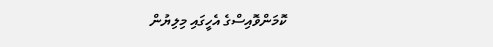ކޮމަންވޮއިސްގެ އެހީގައި މިލިޔުން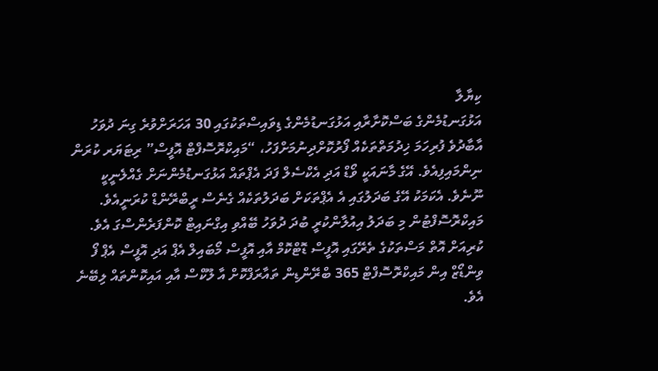ކިޔާލާ
އަޅުގަނޑުމެންގެ ބަސްކޮށާރާއި އަޅުގަނޑުމެންގެ ޑިވައިސްތަކުގައި 30 އަހަރަށްވުރެ ގިނަ ދުވަހު އާބާދުވެ ފުރިހަމަ ޚިދުމަތްތަކެއް ފޯރުކޮށްދިނުމަށްފަހު، “މައިކްރޮސޮފްޓް އޮފީސް” ރިޓަޔަރ ކުރަން ނިންމައިފިއެވެ. އޭގެ މާނައަކީ ވޯޑް އަދި އެކްސެލް ފަދަ އެޕްތައް އަޅުގަނޑުމެންނަށް ގެއްލެނީކީ ނޫނެވެ. އެކަމަކު އޭގެ ބަދަލުގައި އެ އެޕްތަކަށް ބަދަލުތަކެއް ގެނެސް ރީބްރޭންޑް ކުރަނީއެވެ.
މައިކްރޮސޮފްޓުން މި ބަދަލު އިއުލާންކުރީ ބުދަ ދުވަހު ބޭއްވި އިގްނައިޓް ކޮންފަރެންސްގަ އެވެ. ކުރިއަށް އޮތް މަސްތަކުގެ ތެރޭގައި އޮފީސް ޑޮޓްކޮމް އާއި އޮފީސް މޯބައިލް އެޕް އަދި އޮފީސް އެޕް ފޯ ވިންޑޯޒް އިން މައިކްރޮސޮފްޓް 365 ބްރޭންޑިން ތައާރަފްކޮށް އާ ލޫކްސް އާއި އައިކޮންތައް ލިބޭނެ އެވެ.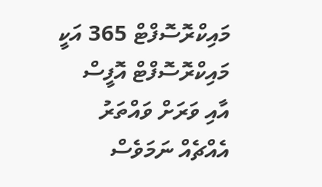މައިކްރޮސޮފްޓް 365 އަކީ މައިކްރޮސޮފްޓް އޮފީސް އާއި ވަރަށް ވައްތަރު އެއްޗެއް ނަމަވެސް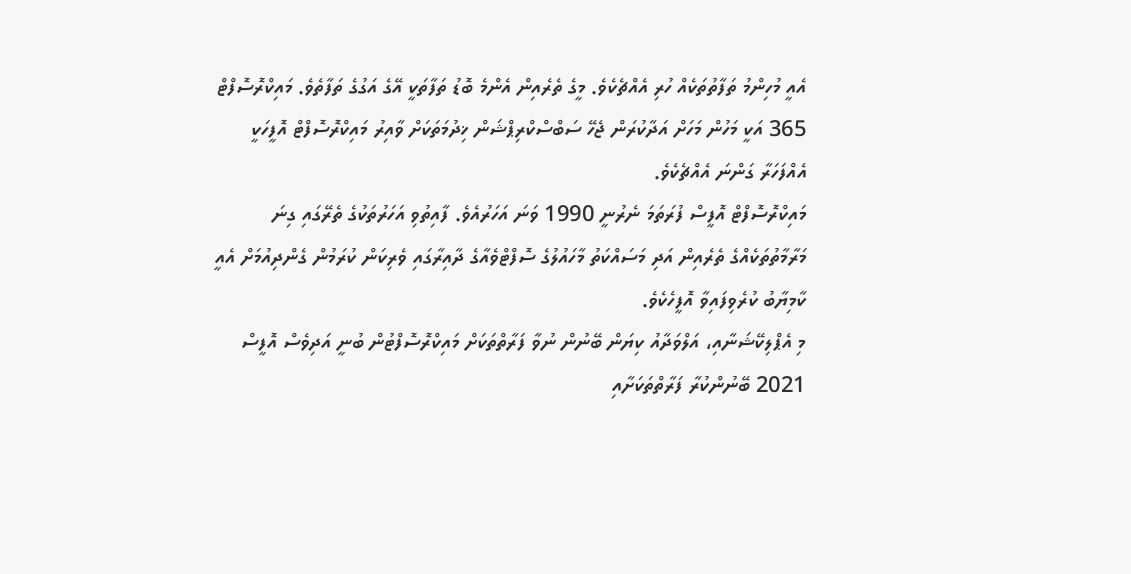އެއީ މުހިންމު ތަފާތުތަކެއް ހުރި އެއްޗެކެވެ. މީގެ ތެރެއިން އެންމެ ބޮޑު ތަފާތަކީ އޭގެ އަގުގެ ތަފާތެވެ. މައިކްރޮސޮފްޓް 365 އަކީ މަހުން މަހަށް އަދާކުރަން ޖެހޭ ސަބްސްކްރިޕްޝަން ޚިދުމަތަކަށް ވާއިރު މައިކްރޮސޮފްޓް އޮފީހަކީ އެއްފަހަރާ ގަންނަ އެއްޗެކެވެ.
މައިކްރޮސޮފްޓް އޮފީސް ފުރަތަމަ ނެރުނީ 1990 ވަނަ އަހަރުއެވެ. ފާއިތުވި އަހަރުތަކުގެ ތެރޭގައި ގިނަ މަރާމާތުތަކެއްގެ ތެރެއިން އަދި މަސައްކަތު މާހައުލުގެ ސޮފްޓްވެއާގެ ދާއިރާގައި ވެރިކަން ކުރަމުން ގެންދިއުމަށް އެއީ ކާމިޔާބު ކުރެވިފައިވާ އޮފީހެކެވެ.
މި އެޕްލިކޭޝަނާއި، އަލްވަދާއު ކިޔަން ބޭނުން ނުވާ ފަރާތްތަކަށް މައިކްރޮސޮފްޓުން ބުނީ އަދިވެސް އޮފީސް 2021 ބޭނުންކުރާ ފަރާތްތަކަށާއި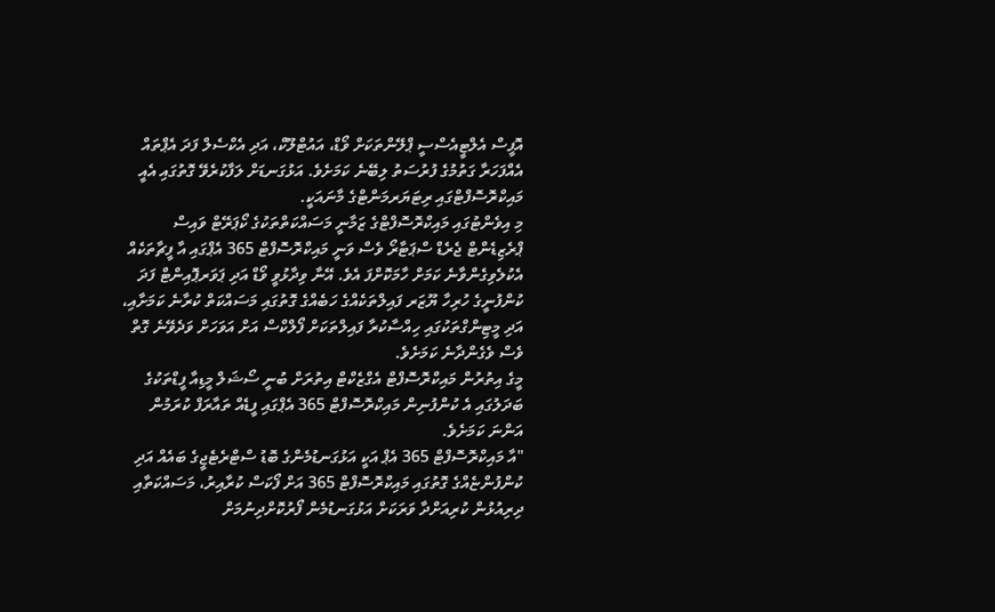އޮފީސް އެލްޓީއެސްސީ ޕްލޭންތަކަށް ވޯޑް، އައުޓްލޫކް، އަދި އެކްސެލް ފަދަ އެޕްތައް އެއްފަހަރާ ގަތުމުގެ ފުރުސަތު ލިބޭނެ ކަމަށެވެ. އަޅުގަނޑަށް ލަފާކުރެވޭ ގޮތުގައި އެއީ މައިކްރޮސޮފްޓްގައި ރިޓަޔަރމަންޓްގެ މާނައަކީ.
މި އިވެންޓުގައި މައިކްރޮސޮފްޓްގެ ޒަމާނީ މަސައްކަތްތަކުގެ ކޯޕަރޭޓް ވައިސް ޕްރެޒިޑެންޓް ޖެރެޑް ސްޕަޓާރޯ ވެސް ވަނީ މައިކްރޮސޮފްޓް 365 އެޕްގައި އާ ފީޗާތަކެއް އެކުލެވިގެންވާނެ ކަމަށް ހާމަކޮށްފަ އެވެ. އޭނާ ވިދާޅުވީ ވޯޑް އަދި ޕަވަރޕޮއިންޓް ފަދަ ކުންފުނީގެ ހުރިހާ ޔޫޒަރ ފައިލްތަކެއްގެ ހަބެއްގެ ގޮތުގައި މަސައްކަތް ކުރާނެ ކަމަށާއި، އަދި މީޓިންގްތަކުގައި ހިއްސާކުރާ ފައިލްތަކަށް ފޯލްކްސް އަށް އަވަހަށް ވަދެވޭނެ ގޮތް ވެސް ވެގެންދާނެ ކަމަށެވެ.
މީގެ އިތުރުން މައިކްރޮސޮފްޓް އެގްޒެކްޓް އިތުރަށް ބުނީ ސޯޝަލް މީޑިއާ ފީޑްތަކުގެ ބަދަލުގައި އެ ކުންފުނިން މައިކްރޮސޮފްޓް 365 އެޕްގައި ފީޑެއް ތައާރަފް ކުރަމުން އަންނަ ކަމަށެވެ.
"އާ މައިކްރޮސޮފްޓް 365 އެޕް އަކީ އަޅުގަނޑުމެންގެ ބޮޑު ސްޓްރެޓެޖީގެ ބައެއް އަދި ކުންފުންޏެއްގެ ގޮތުގައި މައިކްރޮސޮފްޓް 365 އަށް ފޯކަސް ކުރާއިރު، މަސައްކަތާއި ދިރިއުޅުން ކުރިއަށްދާ ވަރަކަށް އަޅުގަނޑުމެން ފޯރުކޮށްދިނުމަށް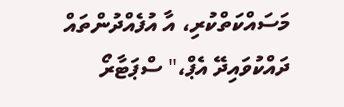މަސައްކަތްކުރި، އާ އުފެއްދުންތައް ދައްކުވައިދޭ އެޕް،" ސްޕަޓާރޯ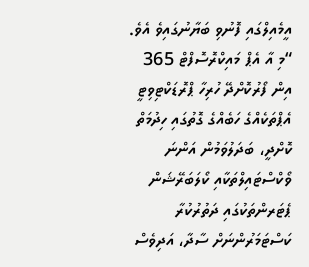އީމެއިލްގައި ފޮނުވި ބަޔާނުގައިވެ އެވެ.
“މި އާ އެޕް މައިކްރޮސޮފްޓް 365 އިން ފޯރުކޮށްދޭ ހުރިހާ ޕްރޮޑަކްޓިވިޓީ އެޕްތަކެއްގެ ހަބެއްގެ ގޮތުގައި ހިދުމަތް ކޮށްދީ، ބަދަލުވަމުން އަންނަ ވޯކްސްޓައިލްތަކާއި ކޯލަބަރޭޝަން ޕެޓަރންތަކުގައި ދަތުރުކުރާ ކަސްޓަމަރުންނަށް ސާދާ، އަދިވެސް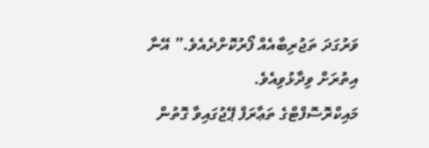ވަރުގަދަ ތަޖުރިބާއެއް ފޯރުކޮށްދެއެވެ.” އޭނާ އިތުރަށް ވިދާޅުވިއެވެ.
މައިކްރޮސޮފްޓްގެ ތަޢާރަފް ޕޭޖުގައިވާ ގޮތުން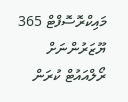މައިކްރޮސޮފްޓް 365 ޔޫޒަރުންނަށް ރޯލްއައުޓް ކުރަން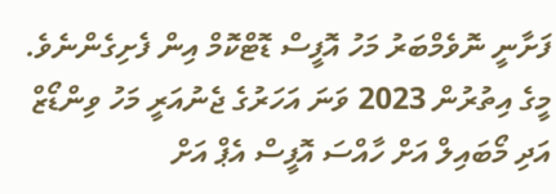ފަށާނީ ނޮވެމްބަރު މަހު އޮފީސް ޑޮޓްކޮމް އިން ފެށިގެންނެވެ. މީގެ އިތުރުން 2023 ވަނަ އަހަރުގެ ޖެނުއަރީ މަހު ވިންޑޯޒް އަދި މޯބައިލް އަށް ހާއްސަ އޮފީސް އެޕް އަށް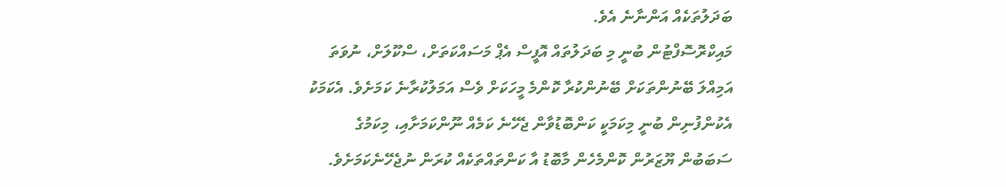ބަދަލުތަކެއް އަންނާނެ އެވެ.
މައިކްރޮސޮފްޓުން ބުނީ މި ބަދަލުތައް އޮފީސް އެޕް މަސައްކަތަށް، ސްކޫލަށް، ނުވަތަ އަމިއްލަ ބޭނުންތަކަށް ބޭނުންކުރާ ކޮންމެ މީހަކަށް ވެސް އަމަލުކުރާނެ ކަމަށެވެ. އެކަމަކު އެކުންފުނިން ބުނީ މިކަމަކީ ކަންބޮޑުވާން ޖެހޭނެ ކަމެއް ނޫންކަމަށާއި، މިކަމުގެ ސަބަބުން ޔޫޒަރުން ކޮންމެހެން މާބޮޑު އާ ކަންތައްތަކެއް ކުރަން ނުޖެހޭނެކަމަށެވެ.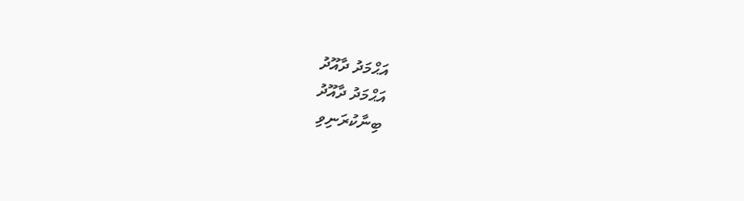އަޙްމަދު ދާއޫދު
އަޙްމަދު ދާއޫދު
ބިނާކުރަނިވި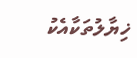ޚިޔާލުތަކާއެކު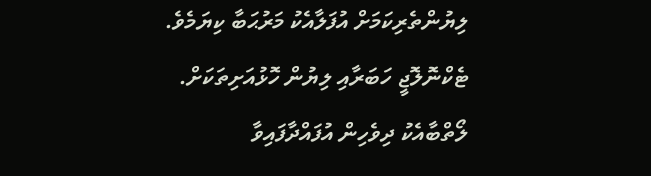ލިޔުންތެރިކަމަށް އުފަލާއެކު މަރުޙަބާ ކިޔަމެވެ.
ޓެކްނޮލޮޖީ ހަބަރާއި ލިޔުން ހޮޅުއަށިތަކަށް.
ލޯތްބާއެކު ދިވެހިން އުފައްދާފައިވާ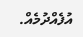އުފެއްދުމެއް.